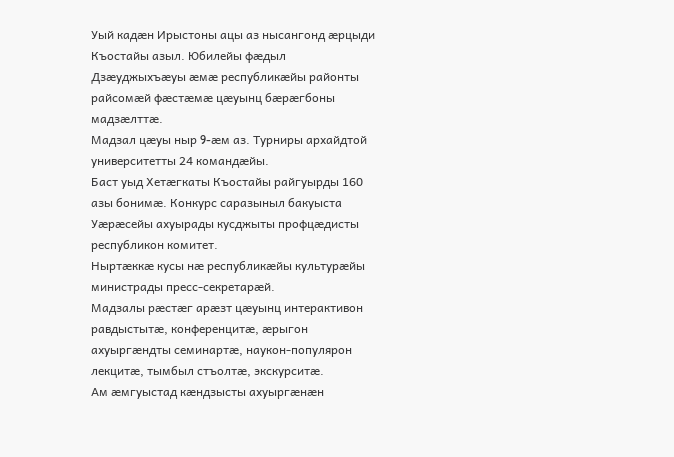Уый кадæн Ирыстоны ацы аз нысангонд æрцыди Къостайы азыл. Юбилейы фæдыл Дзæуджыхъæуы æмæ республикæйы районты райсомæй фæстæмæ цæуынц бæрæгбоны мадзæлттæ.
Мадзал цæуы ныр 9-æм аз. Турниры архайдтой университетты 24 командæйы.
Баст уыд Хетæгкаты Къостайы райгуырды 160 азы бонимæ. Конкурс саразыныл бакуыста Уæрæсейы ахуырады кусджыты профцæдисты республикон комитет.
Ныртæккæ кусы нæ республикæйы культурæйы министрады пресс-секретарæй.
Мадзалы рæстæг арæзт цæуынц интерактивон равдыстытæ, конференцитæ, æрыгон ахуыргæндты семинартæ, наукон-популярон лекцитæ, тымбыл стъолтæ, экскурситæ.
Ам æмгуыстад кæндзысты ахуыргæнæн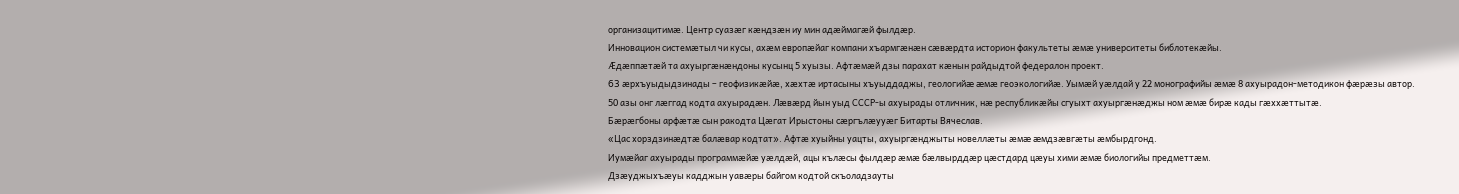организацитимæ. Центр суазæг кæндзæн иу мин адæймагæй фылдæр.
Инновацион системæтыл чи кусы, ахæм европæйаг компани хъармгæнæн сæвæрдта историон факультеты æмæ университеты библотекæйы.
Æдæппæтæй та ахуыргæнæндоны кусынц 5 хуызы. Афтæмæй дзы парахат кæнын райдыдтой федералон проект.
63 æрхъуыдыдзинады – геофизикæйæ, хæхтæ иртасыны хъуыддаджы, геологийæ æмæ геоэкологийæ. Уымæй уæлдай у 22 монографийы æмæ 8 ахуырадон-методикон фæрæзы автор.
50 азы онг лæггад кодта ахуырадæн. Лæвæрд йын уыд СССР-ы ахуырады отличник, нæ республикæйы сгуыхт ахуыргæнæджы ном æмæ бирæ кады гæххæттытæ.
Бæрæгбоны арфæтæ сын ракодта Цæгат Ирыстоны сæргълæууæг Битарты Вячеслав.
«Цас хорздзинæдтæ балæвар кодтат». Афтæ хуыйны уацты, ахуыргæнджыты новеллæты æмæ æмдзæвгæты æмбырдгонд.
Иумæйаг ахуырады программæйæ уæлдæй, ацы кълæсы фылдæр æмæ бæлвырддæр цæстдард цæуы хими æмæ биологийы предметтæм.
Дзæуджыхъæуы кадджын уавæры байгом кодтой скъоладзауты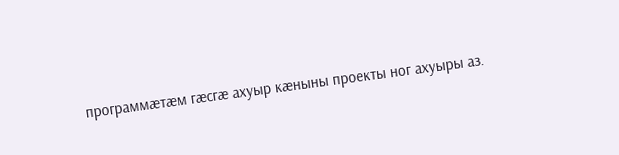программæтæм гæсгæ ахуыр кæныны проекты ног ахуыры аз.